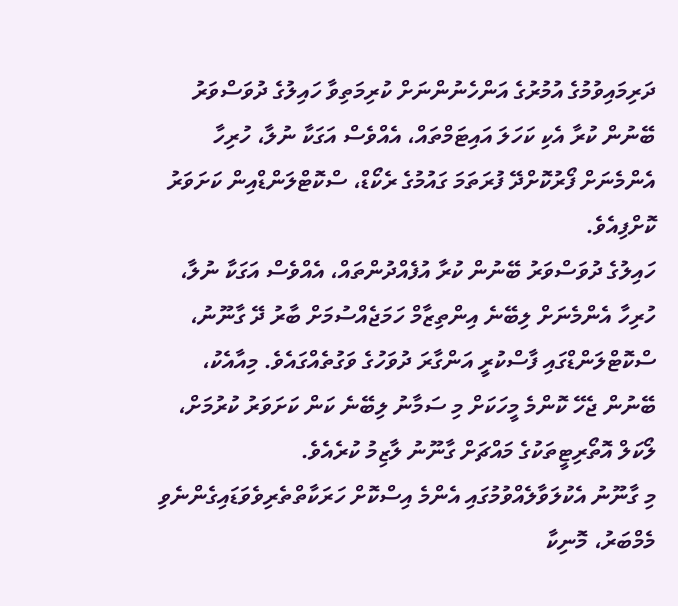ދަރިމައިވުމުގެ އުމުރުގެ އަންހެނުންނަށް ކުރިމަތިވާ ހައިލުގެ ދުވަސްވަރު ބޭނުން ކުރާ އެކި ކަހަލަ އައިޓަމްތައް، އެއްވެސް އަގަކާ ނުލާ، ހުރިހާ އެންމެނަށް ފޯރުކޮށްދޭ ފުރަތަމަ ގައުމުގެ ރެކޯޑް، ސްކޮޓްލަންޑްއިން ކަށަވަރު ކޮށްފިއެވެ.
ހައިލުގެ ދުވަސްވަރު ބޭނުން ކުރާ އުފެއްދުންތައް، އެއްވެސް އަގަކާ ނުލާ، ހުރިހާ އެންމެނަށް ލިބޭނެ އިންތިޒާމް ހަމަޖެއްސުމަށް ބާރު ދޭ ގާނޫނު، ސްކޮޓްލަންޑްގައި ފާސްކުރީ އަންގާރަ ދުވަހުގެ ވަގުތެއްގައެވެ. މިއާއެކު، ބޭނުން ޖެހޭ ކޮންމެ މީހަކަށް މި ސަމާނު ލިބޭނެ ކަން ކަށަވަރު ކުރުމަށް، ލޯކަލް އޮތޯރިޓީތަކުގެ މައްޗަށް ގާނޫނު ލާޒިމު ކުރެއެވެ.
މި ގާނޫނު އެކުލަވާލެއްވުމުގައި އެންމެ އިސްކޮށް ހަރަކާތްތެރިވެވަޑައިގެންނެވި މެމްބަރު، މޮނިކާ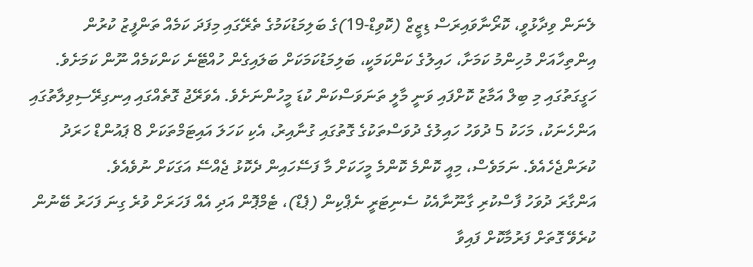ލެނަން ވިދާޅުވީ، ކޮރޯނާވައިރަސް ޑިޒީޒް (ކޮވިޑް-19)ގެ ބަލިމަޑުކަމުގެ ތެރޭގައި މިފަދަ ކަމެއް ތަންފީޒު ކުރުން އިންތިހާއަށް މުހިންމު ކަމަށާ، ހައިލުގެ ކަންކަމަކީ، ބަލިމަޑުކަމަކަށް ބަލައިގެން ހުއްޓޭނެ ކަންކަމެއް ނޫން ކަމަށެވެ.
ހަގީގަތުގައި މި ބިލް އަމާޒު ކޮށްފައި ވަނީ މާލީ ތަނަވަސްކަން ކުޑަ މީހުންނަށެވެ. އެވަރޭޖު ގޮތެއްގައި އިނގިރޭސިވިލާތުގައި އަންހެނަކު، މަހަކު 5 ދުވަހު ހައިލުގެ ދުވަސްތަކުގެ ގޮތުގައި ގުނާއިރު، އެކި ކަހަލަ އައިޓަމްތަކަށް 8 ޕައުންޑް ހަރަދު ކުރަންޖެހެއެވެ. ނަމަވެސް، މިއީ ކޮންމެ ކޮންމެ މީހަކަށް މާ ފަސޭހައިން ދެކޮޅު ޖެއްސޭ އަގަކަށް ނުވެއެވެ.
އަންގާރަ ދުވަހު ފާސްކުރި ގާނޫނާއެކު ސެނިޓަރީ ނެޕްކިން (ޕެޑް)، ޓެމްޕޮން އަދި އެއް ފަހަރަށް ވުރެ ގިނަ ފަހަރު ބޭނުން ކުރެވޭ ގޮތަށް ފަރުމާކޮށް ފައިވާ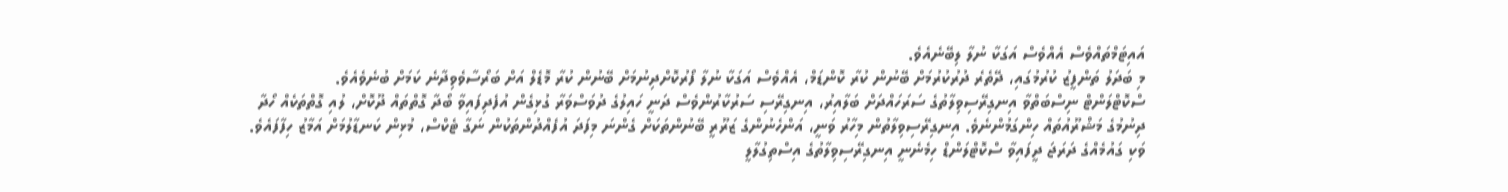އައިޓަމްތައްވެސް އެއްވެސް އަގަކާ ނުލާ ލިބޭނެއެވެ.
މި ބަދަލު ތަންފީޒު ކުރުމުގައި، ދޭތެރެ ދުރުކުރުމަށް ބޭނުން ކުރާ ކޮންޑަމް، އެއްވެސް އަގަކާ ނުލާ ފޯރުކޮށްދިނުމަށް ބޭނުން ކުރާ މޮޑެލް އަށް ބަރޯސާވެވިދާނެ ކަމަށް ބުނެވެއެވެ.
ސްކޮޓްލަންޓް ނިސްބަތްވާ އިނގިރޭސިވިލާތުގެ ސަރަހައްދަށް ބަލާއިރު، އިނގިރޭސި ސަރުކާރުންވެސް ދަނީ ހައިލުގެ ދުވަސްވަރާ ގުޅިގެން އުފެދިފައިވާ ބޯދާ ގޮތްތައް ދޫކޮށް، ލުއި ގޮތްތަކެއް ހޯދާ ދިނުމުގެ މަޝްރޫއުތައް ހިންގަމުންނެވެ. އިނގިރޭސިވިލާތުން މިހާރު ވަނީ، އަންހެނުންގެ ޒަރޫރީ ބޭނުންތަކަށް ގެންނަ މިފަދަ އުފެއްދުންތަކުން ނަގާ ޓެކްސް، މުޅިން ކަނޑާލުމަށް އަމާޒު ހިފާފައެވެ.
ވަކި ގައުމެއްގެ ދަރަޖަ ދީފައިވާ ސްކޮޓްލަންޑް ހިމެނެނީ އިނގިރޭސިވިލާތުގެ އިސްތިގުލާލީ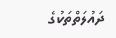ދައުލަތްތަކުގެ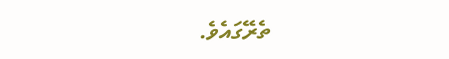ތެރޭގައެވެ.